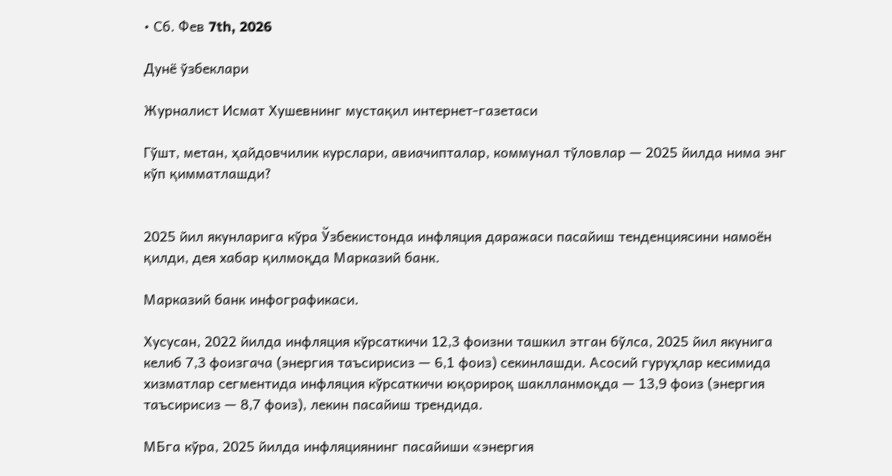• Сб. Фев 7th, 2026

Дунё ўзбеклари

Журналист Исмат Хушевнинг мустақил интернет-газетаси

Гўшт, метан, ҳайдовчилик курслари, авиачипталар, коммунал тўловлар — 2025 йилда нима энг кўп қимматлашди?


2025 йил якунларига кўра Ўзбекистонда инфляция даражаси пасайиш тенденциясини намоён қилди, дея хабар қилмоқда Марказий банк.

Марказий банк инфографикаси.

Хусусан, 2022 йилда инфляция кўрсаткичи 12,3 фоизни ташкил этган бўлса, 2025 йил якунига келиб 7,3 фоизгача (энергия таъсирисиз — 6,1 фоиз) секинлашди. Асосий гуруҳлар кесимида хизматлар сегментида инфляция кўрсаткичи юқорироқ шаклланмоқда — 13,9 фоиз (энергия таъсирисиз — 8,7 фоиз), лекин пасайиш трендида.

МБга кўра, 2025 йилда инфляциянинг пасайиши «энергия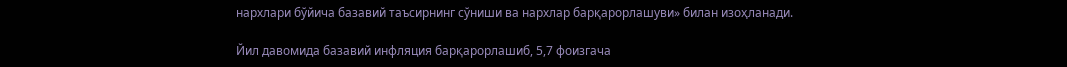нархлари бўйича базавий таъсирнинг сўниши ва нархлар барқарорлашуви» билан изоҳланади.

Йил давомида базавий инфляция барқарорлашиб, 5,7 фоизгача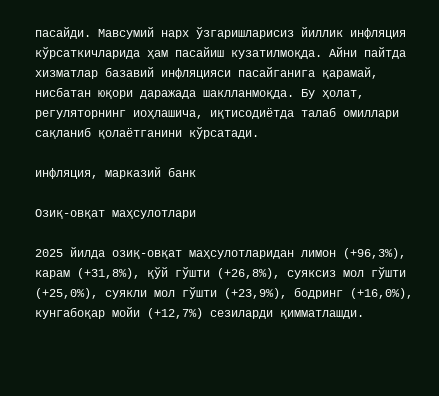пасайди. Мавсумий нарх ўзгаришларисиз йиллик инфляция кўрсаткичларида ҳам пасайиш кузатилмоқда. Айни пайтда хизматлар базавий инфляцияси пасайганига қарамай, нисбатан юқори даражада шаклланмоқда. Бу ҳолат, регуляторнинг иоҳлашича, иқтисодиётда талаб омиллари сақланиб қолаётганини кўрсатади.

инфляция, марказий банк

Озиқ-овқат маҳсулотлари

2025 йилда озиқ-овқат маҳсулотларидан лимон (+96,3%), карам (+31,8%), қўй гўшти (+26,8%), суяксиз мол гўшти (+25,0%), суякли мол гўшти (+23,9%), бодринг (+16,0%), кунгабоқар мойи (+12,7%) сезиларди қимматлашди.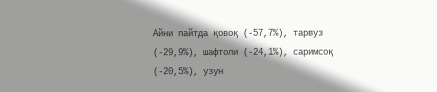Айни пайтда қовоқ (-57,7%), тарвуз (-29,9%), шафтоли (-24,1%), саримсоқ (-20,5%), узун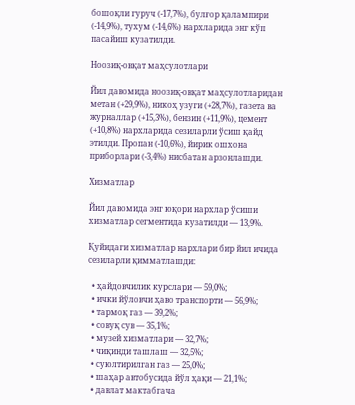бошоқли гуруч (-17,7%), булғор қалампири (-14,9%), тухум (-14,6%) нархларида энг кўп пасайиш кузатилди.

Ноозиқ-овқат маҳсулотлари

Йил давомида ноозиқ-овқат маҳсулотларидан метан (+29,9%), никоҳ узуги (+28,7%), газета ва журналлар (+15,3%), бензин (+11,9%), цемент (+10,8%) нархларида сезиларли ўсиш қайд этилди. Пропан (-10,6%), йирик ошхона приборлари (-3,4%) нисбатан арзонлашди.

Хизматлар

Йил давомида энг юқори нархлар ўсиши хизматлар сегментида кузатилди — 13,9%.

Қуйидаги хизматлар нархлари бир йил ичида сезиларли қимматлашди:

  • ҳайдовчилик курслари — 59,0%;
  • ички йўловчи ҳаво транспорти — 56,9%;
  • тармоқ газ — 39,2%;
  • совуқ сув — 35,1%;
  • музей хизматлари — 32,7%;
  • чиқинди ташлаш — 32,5%;
  • суюлтирилган газ — 25,0%;
  • шаҳар автобусида йўл ҳақи — 21,1%;
  • давлат мактабгача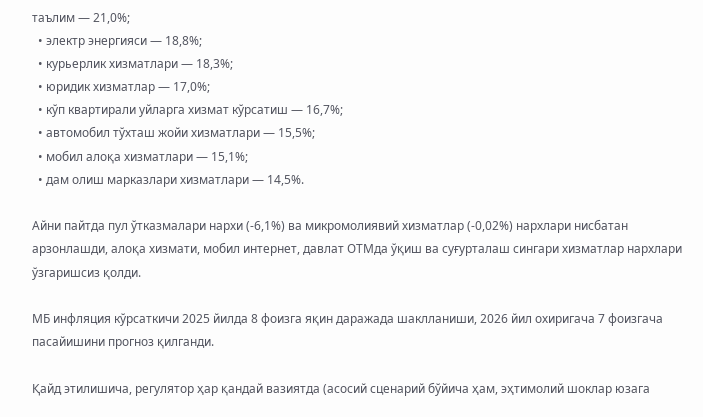таълим — 21,0%;
  • электр энергияси — 18,8%;
  • курьерлик хизматлари — 18,3%;
  • юридик хизматлар — 17,0%;
  • кўп квартирали уйларга хизмат кўрсатиш — 16,7%;
  • автомобил тўхташ жойи хизматлари — 15,5%;
  • мобил алоқа хизматлари — 15,1%;
  • дам олиш марказлари хизматлари — 14,5%.

Айни пайтда пул ўтказмалари нархи (-6,1%) ва микромолиявий хизматлар (-0,02%) нархлари нисбатан арзонлашди, алоқа хизмати, мобил интернет, давлат ОТМда ўқиш ва суғурталаш сингари хизматлар нархлари ўзгаришсиз қолди.

МБ инфляция кўрсаткичи 2025 йилда 8 фоизга яқин даражада шаклланиши, 2026 йил охиригача 7 фоизгача пасайишини прогноз қилганди.

Қайд этилишича, регулятор ҳар қандай вазиятда (асосий сценарий бўйича ҳам, эҳтимолий шоклар юзага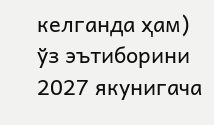келганда ҳам) ўз эътиборини 2027 якунигача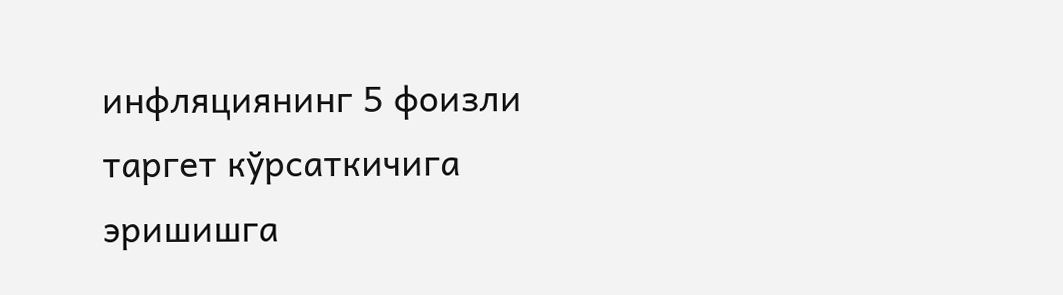инфляциянинг 5 фоизли таргет кўрсаткичига эришишга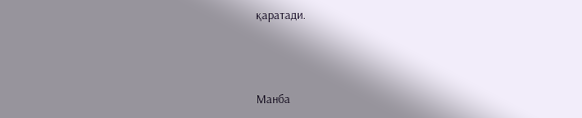қаратади.



Манба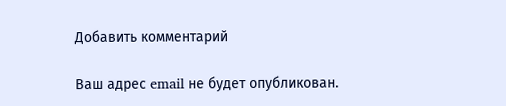Добавить комментарий

Ваш адрес email не будет опубликован.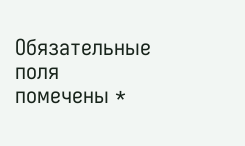Обязательные поля помечены *